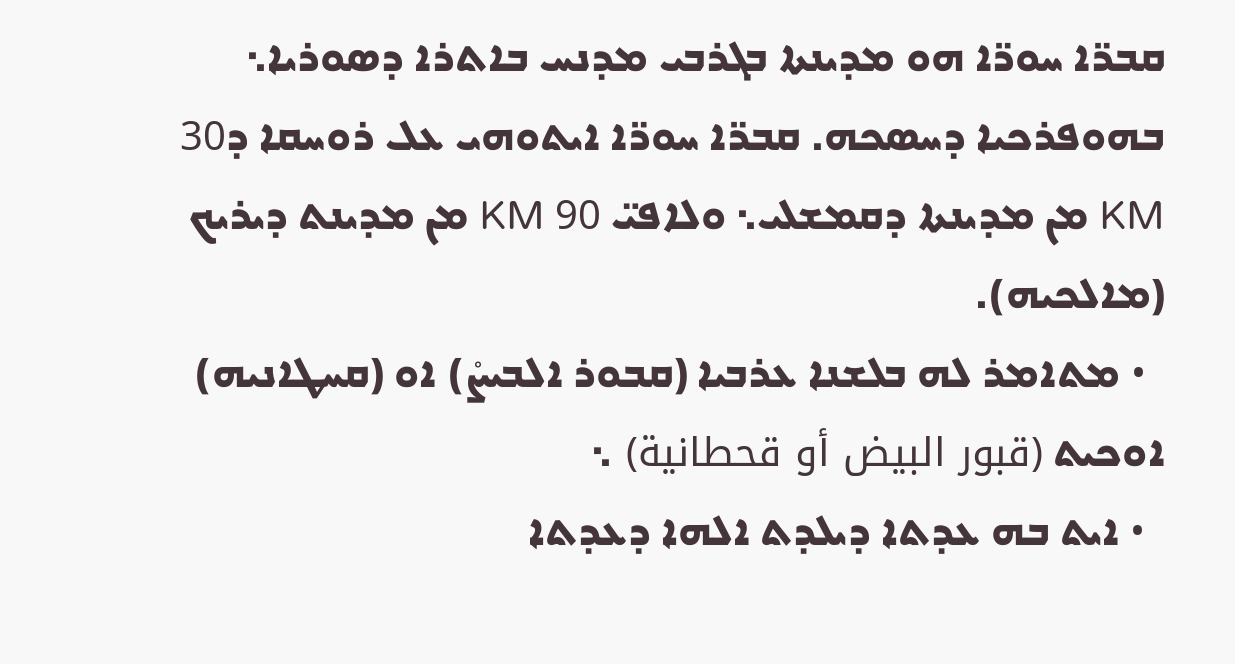ܩܒܪ̈ܐ ܚܘܪ̈ܐ ܗܘ ܡܕܝܢܬܐ ܒܓܪܒܝ ܡܕܢܚ ܒܐܬܪܐ ܕܣܘܪܝܐ܆ ܒܗܘܦܪܟܝܐ ܕܚܣܟܗ. ܩܒܪ̈ܐ ܚܘܪ̈ܐ ܐܝܬܘܗܝ ܥܠ ܪܘܚܩܐ ܕ30 KM ܡܢ ܡܕܝܢܬܐ ܕܩܡܫܠܝ܆ ܘܠܐܦܝ̈ 90 KM ܡܢ ܡܕܝܢܬ ܕܝܪܝܟ (ܡܐܠܟܝܗ).
  • ܡܬܐܡܪ ܠܗ ܒܠܫܢܐ ܥܪܒܝܐ (ܩܒܘܪ ܐܠܒܝܨ̊) ܐܘ (ܩܚܛܐܢܝܗ) ܐܘܟܝܬ (قبور البيض أو قحطانية) ܆
  • ܐܝܬ ܒܗ ܥܕܬܐ ܕܝܠܕܬ ܐܠܗܐ ܕܥܕܬܐ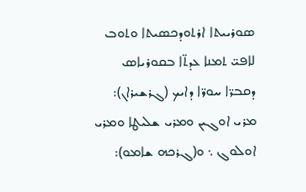ܣܘܪܝܝܬܐ ܐܪܬܘܕܟܣܝܬܐ ܘܬܘܒ ܠܐܦܝ̈ ܬܡܢܐ ܥܕܬ̈ܐ ܒܩܘܪܝܐܣ ܕܩܒܪ̈ܐ ܚܘܪ̈ܐ ܕܐܝܟ (ܓܪܫܝܪܐܢ): ܡܪܝ ܐܘܓܝܢ ܘܡܪܝ ܫܠܝܛܐ ܘܡܪܝ ܐܘܠܘܓ ܆ ܘ(ܓܪܟܗ ܫܐܡܘ):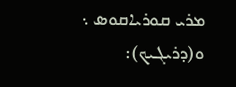ܡܪܝ ܩܘܪܝܐܩܘܣ ܆ ܘ(ܕܪܝܓܝܟ):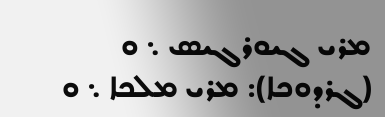ܡܪܝ ܓܝܘܪܓܝܣ ܆ ܘ (ܓܪܕܘܟܐ): ܡܪܝ ܡܠܟܐ ܆ ܘ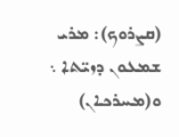(ܩܨܪܘܟ): ܡܪܝ ܫܡܥܘܢ ܕܙܝ̈ܬܐ ܆ ܘ(ܡܚܪܟܐܢ)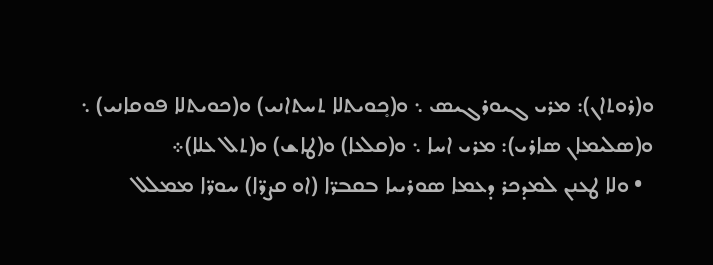ܘ(ܪܘܬܐܢ): ܡܪܝ ܓܝܘܪܓܝܣ ܆ ܘ(ܟ̥ܘܝܬܠܐ ܬܚܬܐܢܝ) ܘ(ܟܘܝܬܠܐ ܦܘܩܐܢܝ) ܆ ܘ(ܣܠܝܡܐܢ ܣܐܪܝ): ܡܪܝ ܐܚܐ ܆ ܘ(ܩܠܥܐ) ܘ(ܛܐܫ) ܘ(ܬܠ ܥܠܐ)܀
  • ܘܠܐ ܛܥܢܢ ܠܡܕܟܪ ܕܥܡܐ ܣܘܪܝܝܐ ܒܩܒܪ̈ܐ (ܐܘ ܩܨܪ̈ܐ) ܚܘܪ̈ܐ ܡܡܠܠ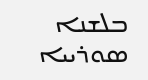ܒܠܫܢܐ ܣܘܪܝܝܐ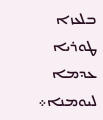ܒܠܥܙܐ ܛܘܪܝܐ ܥܕܡܐ ܠܝܘܡܢܐ܀